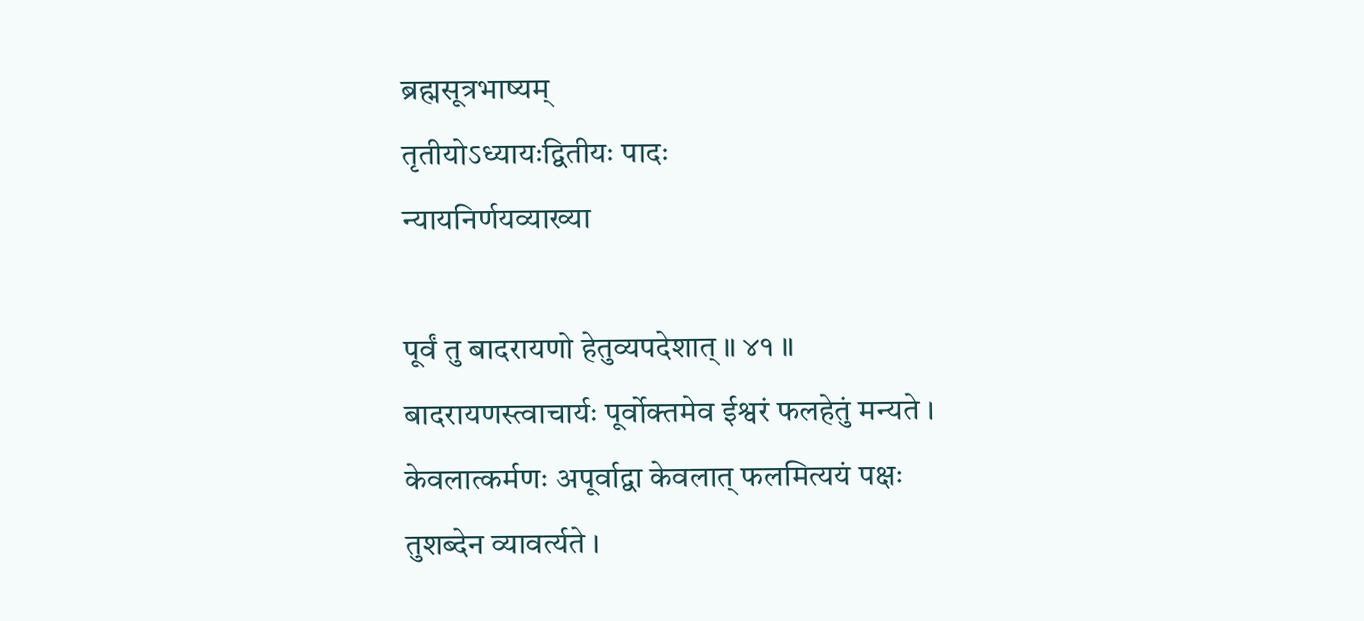ब्रह्मसूत्रभाष्यम्
तृतीयोऽध्यायःद्वितीयः पादः
न्यायनिर्णयव्याख्या

पूर्वं तु बादरायणो हेतुव्यपदेशात् ॥ ४१ ॥
बादरायणस्त्वाचार्यः पूर्वोक्तमेव ईश्वरं फलहेतुं मन्यते । केवलात्कर्मणः अपूर्वाद्वा केवलात् फलमित्ययं पक्षः तुशब्देन व्यावर्त्यते ।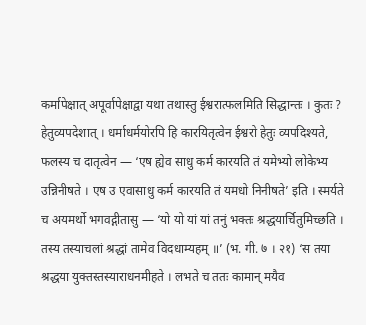कर्मापेक्षात् अपूर्वापेक्षाद्वा यथा तथास्तु ईश्वरात्फलमिति सिद्धान्तः । कुतः ? हेतुव्यपदेशात् । धर्माधर्मयोरपि हि कारयितृत्वेन ईश्वरो हेतुः व्यपदिश्यते, फलस्य च दातृत्वेन — ‘एष ह्येव साधु कर्म कारयति तं यमेभ्यो लोकेभ्य उन्निनीषते । एष उ एवासाधु कर्म कारयति तं यमधो निनीषते’ इति । स्मर्यते च अयमर्थो भगवद्गीतासु — ‘यो यो यां यां तनुं भक्तः श्रद्धयार्चितुमिच्छति । तस्य तस्याचलां श्रद्धां तामेव विदधाम्यहम् ॥’ (भ. गी. ७ । २१) ‘स तया श्रद्धया युक्तस्तस्याराधनमीहते । लभते च ततः कामान् मयैव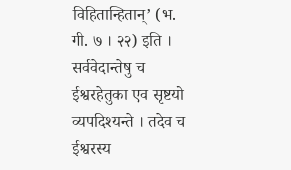विहितान्हितान्’ (भ. गी. ७ । २२) इति । सर्ववेदान्तेषु च ईश्वरहेतुका एव सृष्टयो व्यपदिश्यन्ते । तदेव च ईश्वरस्य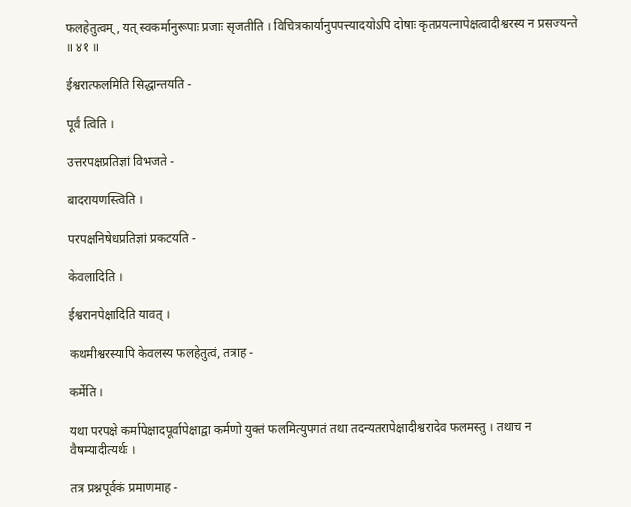फलहेतुत्वम् , यत् स्वकर्मानुरूपाः प्रजाः सृजतीति । विचित्रकार्यानुपपत्त्यादयोऽपि दोषाः कृतप्रयत्नापेक्षत्वादीश्वरस्य न प्रसज्यन्ते ॥ ४१ ॥

ईश्वरात्फलमिति सिद्धान्तयति -

पूर्वं त्विति ।

उत्तरपक्षप्रतिज्ञां विभजते -

बादरायणस्त्विति ।

परपक्षनिषेधप्रतिज्ञां प्रकटयति -

केवलादिति ।

ईश्वरानपेक्षादिति यावत् ।

कथमीश्वरस्यापि केवलस्य फलहेतुत्वं, तत्राह -

कर्मेति ।

यथा परपक्षे कर्मापेक्षादपूर्वापेक्षाद्वा कर्मणो युक्तं फलमित्युपगतं तथा तदन्यतरापेक्षादीश्वरादेव फलमस्तु । तथाच न वैषम्यादीत्यर्थः ।

तत्र प्रश्नपूर्वकं प्रमाणमाह -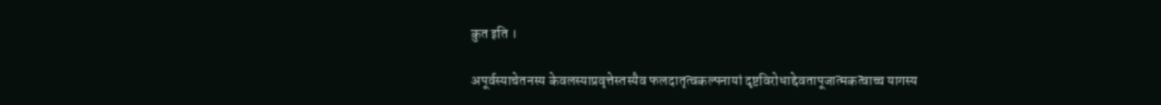कुत इति ।

अपूर्वस्याचेतनस्य केवलस्याप्रवृत्तेस्तस्यैव फलदातृत्वकल्पनायां दृष्टविरोधाद्देवतापूजात्मकत्वाच्च यागस्य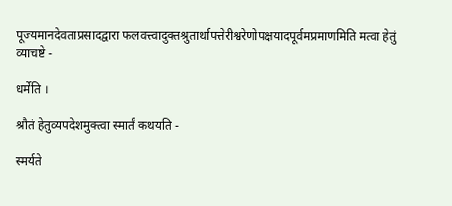पूज्यमानदेवताप्रसादद्वारा फलवत्त्वादुक्तश्रुतार्थापत्तेरीश्वरेणोपक्षयादपूर्वमप्रमाणमिति मत्वा हेतुं व्याचष्टे -

धर्मेति ।

श्रौतं हेतुव्यपदेशमुक्त्वा स्मार्तं कथयति -

स्मर्यते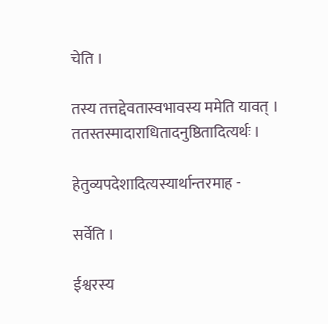चेति ।

तस्य तत्तद्देवतास्वभावस्य ममेति यावत् । ततस्तस्मादाराधितादनुष्ठितादित्यर्थः ।

हेतुव्यपदेशादित्यस्यार्थान्तरमाह -

सर्वेति ।

ईश्वरस्य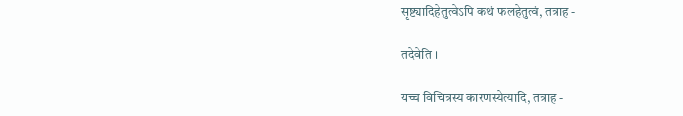सृष्ट्यादिहेतुत्वेऽपि कथं फलहेतुत्वं, तत्राह -

तदेवेति ।

यच्च विचित्रस्य कारणस्येत्यादि, तत्राह -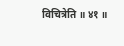विचित्रेति ॥ ४१ ॥